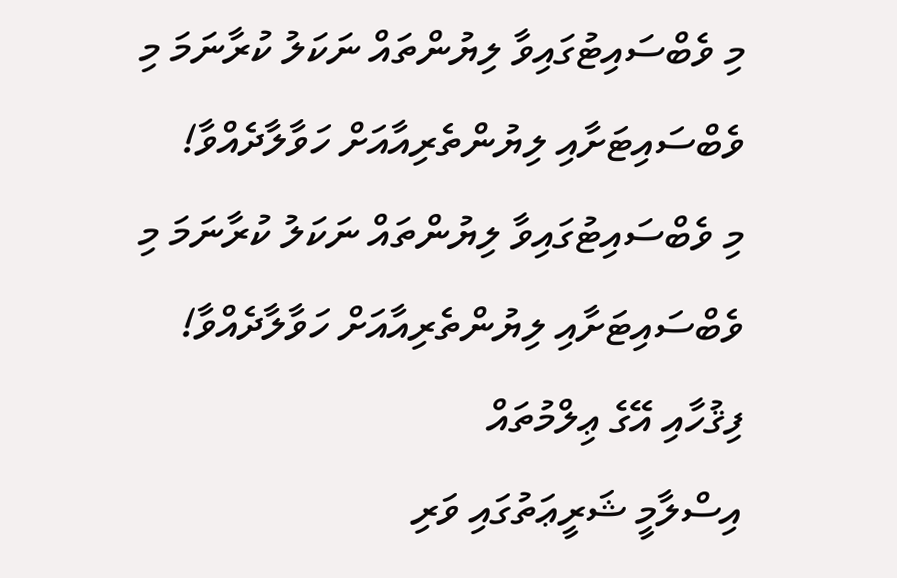މި ވެބްސައިޓުގައިވާ ލިޔުންތައް ނަކަލު ކުރާނަމަ މި ވެބްސައިޓަށާއި ލިޔުންތެރިއާއަށް ހަވާލާދެއްވާ!
މި ވެބްސައިޓުގައިވާ ލިޔުންތައް ނަކަލު ކުރާނަމަ މި ވެބްސައިޓަށާއި ލިޔުންތެރިއާއަށް ހަވާލާދެއްވާ!
ފިޤުހާއި އޭގެ ޢިލްމުތައް
އިސްލާމީ ޝަރީޢަތުގައި ވަރި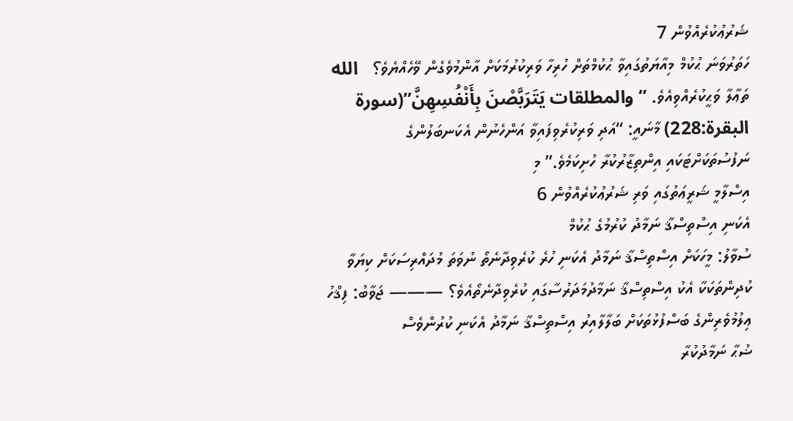ޝަރުޢުކުރެއްވުން 7
ހަތަރުވަނަ ޙުކުމް މިއާޔަތުގައިވާ ޙުކުމްތަށް ހުރިހާ ވަރިކުރުމަކަށް އާންމުވެގެން ވޭހެއްޔެވެ؟   الله ތަޢާލާ ވަޙީކުރެއްވިއެވެ. “والمطلقات يَتَرَبَّصْنَ بِأَنْفُسِهِنَّ”(سورة البقرة:228) މާނައީ: “އަދި ވަރިކުރެވިފައިވާ އަންހެނުން އެކަނބަލުންގެ ނަފުސުތަކަށްޓަކައި އިންތިޒާރުކުރާ ހުށިކަމެވެ.” މި
އިސްލާމީ ޝަރީޢަތުގައި ވަރި ޝަރުޢުކުރެއްވުން 6
އެކަނި އިސްތިސްޤާ ނަމާދު ކުރުމުގެ ޙުކުމް
ސުވާލު: މީހަކަށް އިސްތިސްޤާ ނަމާދު އެކަނި ހުރެ ކުރެވިދާނެތޯ ނުވަތަ މުދައްރިސަކަށް ކިޔަވާ ކުދިންތަކަކާ އެކު އިސްތިސްޤާ ނަމާދުމަދަރުސާގައި ކުރެވިދާނެތޯއެވެ؟ ——— ޖަވާބު: ފިޤްހު ޢިލުމުވެރިންގެ ބަސްފުޅުތަކަށް ބަލާލާއިރު އިސްތިސްޤާ ނަމާދު އެކަނި ކުރުންވެސް
ޟުޙާ ނަމާދުކުރާ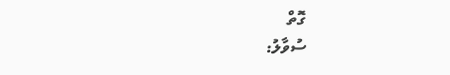ގޮތް
ސުވާލު: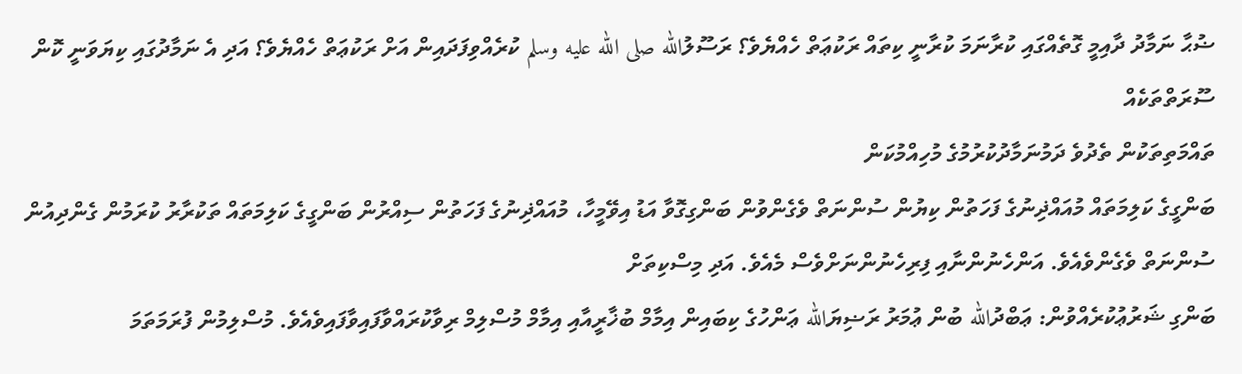ޟުޙާ ނަމާދު ދާއިމީ ގޮތެއްގައި ކުރާނަމަ ކުރާނީ ކިތައް ރަކުޢަތް ހެއްޔެވެ؟ ރަސޫލުالله صلى الله عليه وسلم ކުރެއްވިފަދައިން އަށް ރަކުޢަތް ހެއްޔެވެ؟ އަދި އެ ނަމާދުގައި ކިޔަވަނީ ކޮން ސޫރަތްތަކެއް
ތައްމަތިތަކުން ތެދުވެ ދަމުނަމާދުކުރުމުގެ މުހިއްމުކަން
ބަންގީގެ ކަލިމަތައް މުއައްޛިނުގެ ފަހަތުން ކިޔުން ސުންނަތް ވެގެންވުން ބަންގިގޮވާ އަޑު އިވޭމީހާ، މުއައްޛިނުގެ ފަހަތުން ސިއްރުން ބަންގީގެ ކަލިމަތައް ތަކުރާރު ކުރަމުން ގެންދިއުން ސުންނަތް ވެގެންވެއެވެ. އަންހެނުންނާއި ފިރިހެނުންނަށްވެސް މެއެވެ. އަދި މިސްކިތަށް
ބަންގި ޝަރުޢުކުރެއްވުން: ޢަބްދުالله ބުން ޢުމަރު ރަޟިޔަالله ޢަންހުގެ ކިބައިން އިމާމް ބުޚާރީއާއި އިމާމް މުސްލިމް ރިވާކުރައްވާފައިވާފައިވެއެވެ. މުސްލިމުން ފުރަމަތަމަ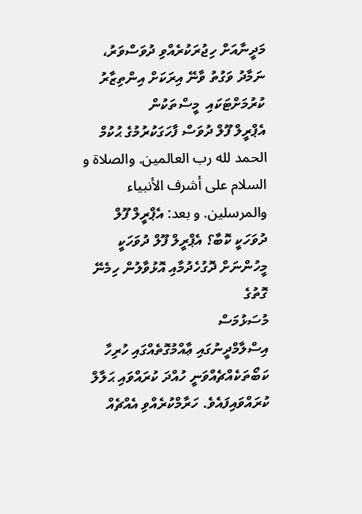މަދީނާއަށް ހިޖުރަކުރެއްވި ދުވަސްވަރު، ނަމާދު ވަގުތު ވާނޭ އިރަކަށް އިންތިޒާރު ކުރުމަށްޓަކައި  މީސްތަކުން
އެޕްރީލް ފޫލް ދުވަސް ފާހަގަކުރުމުގެ ޙުކުމް
الحمد لله رب العالمين. والصلاة و السلام على أشرف الأنبياء والمرسلين. و بعد: އެޕްރީލް ފޫލް ދުވަހަކީ ކޮބާ؟ އެޕްރީލް ފޫލް ދުވަހަކީ މީހުންނަށް ދޮގުހެދުމާއި އޮޅުވާލުން ހިމެނޭ ގޮތުގެ
މުސަޅުމަސް
އިސްލާމްދީނުގައި ޢާއްމުގޮތެއްގައި ހުރިހާ ކަބޯތަކެއްޗެއްވަނީ ހުއްދަ ކުރައްވައި ޙަލާލް ކުރައްވައިފައެވެ. ހަރާމްކުރެއްވި އެއްޗެއް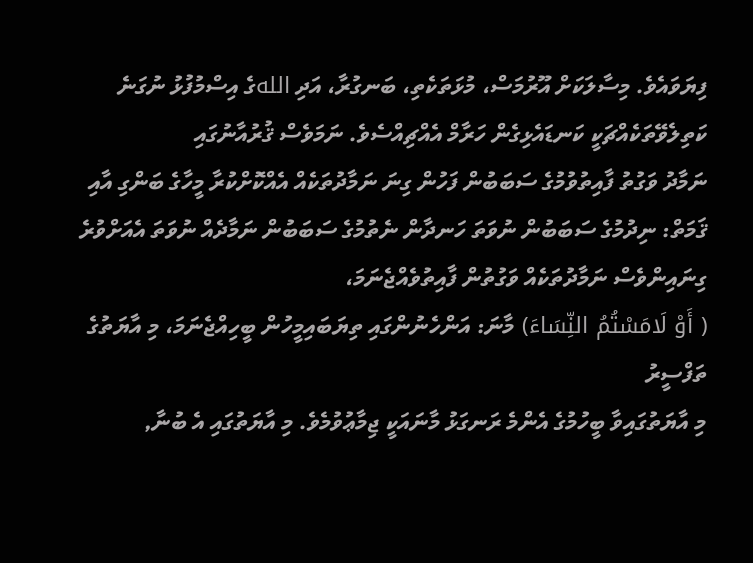ފިޔަވައެވެ. މިސާލަކަށް އޫރުމަސް، މުޅަތަކެތި، ބަނގުރާ، އަދި اللهގެ އިސްމުފުޅު ނުގަނެ ކަތިލެވޭތަކެއްޗަކީ ކަނޑައެޅިގެން ހަރާމް އެއްޗިއްސެވެ. ނަމަވެސް ޤުރުއާނުގައި
ނަމާދު ވަގުތު ފާއިތުވުމުގެ ސަބަބުން ފަހުން ގިނަ ނަމާދުތަކެއް އެއްކޮށްކުރާ މީހާގެ ބަންގި އާއި ޤަމަތް: ނިދުމުގެ ސަބަބުން ނުވަތަ ހަނދާން ނެތުމުގެ ސަބަބުން ނަމާދެއް ނުވަތަ އެއަށްވުރެ ގިނައިންވެސް ނަމާދުތަކެއް ވަގުތުން ފާއިތުވެއްޖެނަމަ،
( أَوْ لَامَسْتُمُ النِّسَاءَ) މާނަ: އަންހެނުންގައި ތިޔަބައިމީހުން ބީހިއްޖެނަމަ، މި އާޔަތުގެ ތަފްސީރު
މި އާޔަތުގައިވާ ބީހުމުގެ އެންމެ ރަނގަޅު މާނައަކީ ޖިމާޢުވުމެވެ. މި އާޔަތުގައި އެ ބުނާ,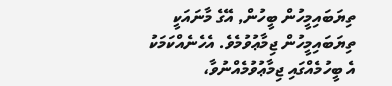ތިޔަބައިމީހުން ބީހުން, އޭގެ މާނައަކީ ތިޔަބައިމީހުން ޖިމާޢުވުމެވެ. އެހެނެއްކަމަކު އެ ބީހުމެއްގައި ޖިމާޢުވުމެއްނުވާ،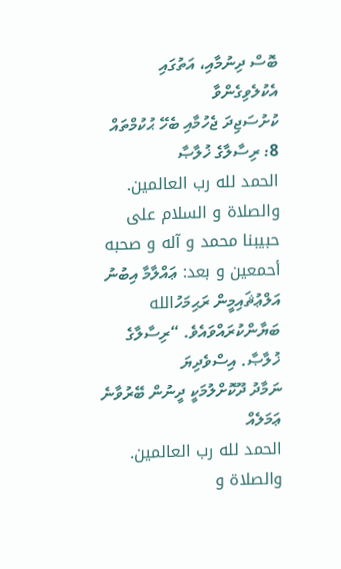ބޮސް ދިނުމާއި، އަތުގައި އެކުލެވިގެންވާ
ކުށުސަޖިދަ ޖެހުމާއި ބެހޭ ޙުކުމްތައް 8: ރިސާލާގެ ޚުލާޞާ
الحمد لله رب العالمين. والصلاة و السلام على حبيبنا محمد و آله و صحبه أحمعين و بعد: ޢައްލާމާ އިބުނު އަލްޢުޘައިމީން ރަޙިމަހުالله ބަޔާންކުރައްވައެވެ. “ރިސާލާގެ ޚުލާޞާ. އިސްވެދިޔަ
ނަމާދު ދޫކޮށްލުމަކީ ދީނުން ބޭރުވާނެ ޢަމަލެއް
الحمد لله رب العالمين. والصلاة و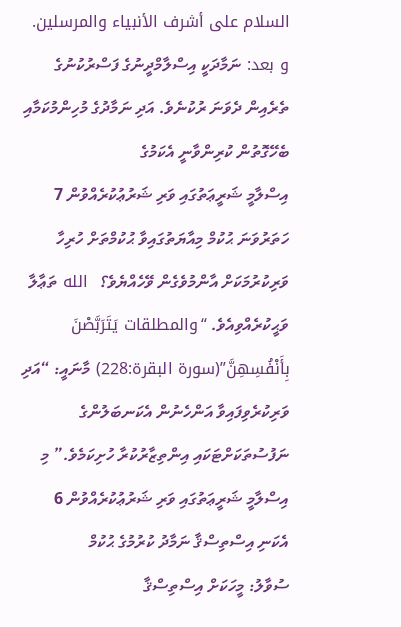السلام على أشرف الأنبياء والمرسلين. و بعد: ނަމާދަކީ އިސްލާމްދީނުގެ ފަސްރުކުނުގެ ތެރެއިން ދެވަނަ ރުކުނެވެ. އަދި ނަމާދުގެ މުހިންމުކަމާއި ބެހޭގޮތުން ކުރިންވާނީ އެކަމުގެ
އިސްލާމީ ޝަރީޢަތުގައި ވަރި ޝަރުޢުކުރެއްވުން 7
ހަތަރުވަނަ ޙުކުމް މިއާޔަތުގައިވާ ޙުކުމްތަށް ހުރިހާ ވަރިކުރުމަކަށް އާންމުވެގެން ވޭހެއްޔެވެ؟   الله ތަޢާލާ ވަޙީކުރެއްވިއެވެ. “والمطلقات يَتَرَبَّصْنَ بِأَنْفُسِهِنَّ”(سورة البقرة:228) މާނައީ: “އަދި ވަރިކުރެވިފައިވާ އަންހެނުން އެކަނބަލުންގެ ނަފުސުތަކަށްޓަކައި އިންތިޒާރުކުރާ ހުށިކަމެވެ.” މި
އިސްލާމީ ޝަރީޢަތުގައި ވަރި ޝަރުޢުކުރެއްވުން 6
އެކަނި އިސްތިސްޤާ ނަމާދު ކުރުމުގެ ޙުކުމް
ސުވާލު: މީހަކަށް އިސްތިސްޤާ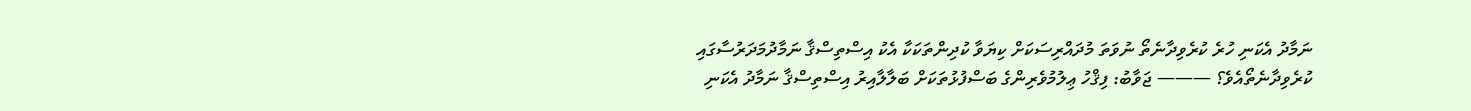ނަމާދު އެކަނި ހުރެ ކުރެވިދާނެތޯ ނުވަތަ މުދައްރިސަކަށް ކިޔަވާ ކުދިންތަކަކާ އެކު އިސްތިސްޤާ ނަމާދުމަދަރުސާގައި ކުރެވިދާނެތޯއެވެ؟ ——— ޖަވާބު: ފިޤްހު ޢިލުމުވެރިންގެ ބަސްފުޅުތަކަށް ބަލާލާއިރު އިސްތިސްޤާ ނަމާދު އެކަނި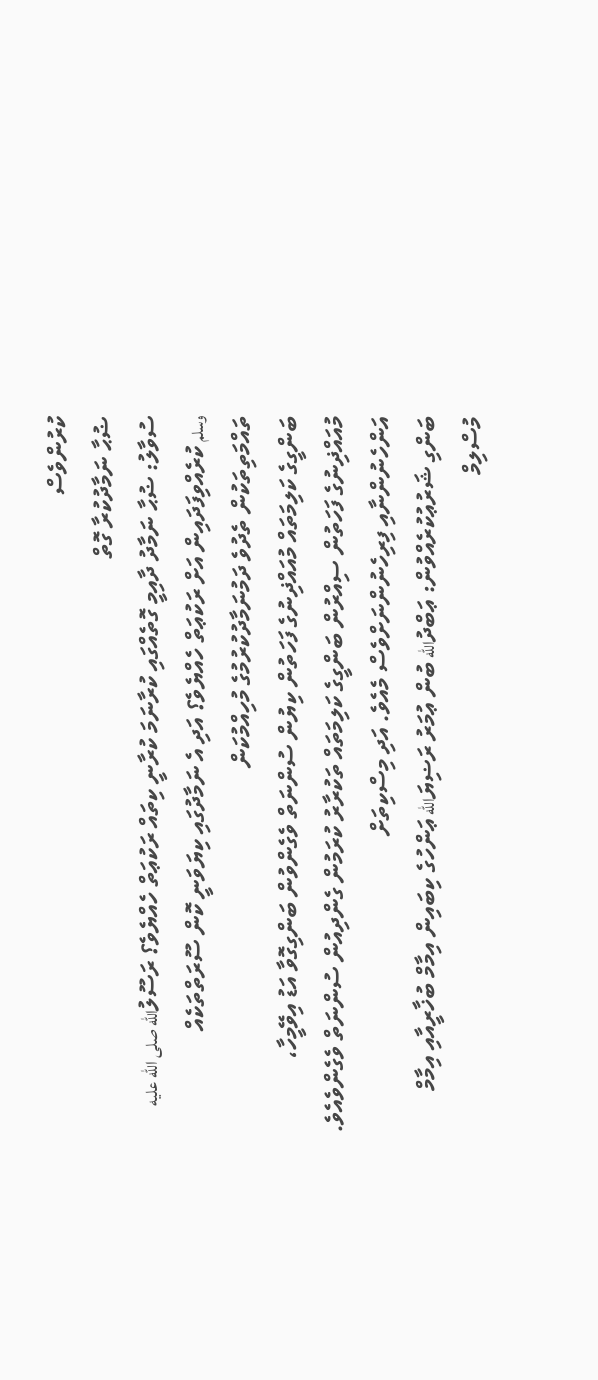ކުރުންވެސް
ޟުޙާ ނަމާދުކުރާ ގޮތް
ސުވާލު: ޟުޙާ ނަމާދު ދާއިމީ ގޮތެއްގައި ކުރާނަމަ ކުރާނީ ކިތައް ރަކުޢަތް ހެއްޔެވެ؟ ރަސޫލުالله صلى الله عليه وسلم ކުރެއްވިފަދައިން އަށް ރަކުޢަތް ހެއްޔެވެ؟ އަދި އެ ނަމާދުގައި ކިޔަވަނީ ކޮން ސޫރަތްތަކެއް
ތައްމަތިތަކުން ތެދުވެ ދަމުނަމާދުކުރުމުގެ މުހިއްމުކަން
ބަންގީގެ ކަލިމަތައް މުއައްޛިނުގެ ފަހަތުން ކިޔުން ސުންނަތް ވެގެންވުން ބަންގިގޮވާ އަޑު އިވޭމީހާ، މުއައްޛިނުގެ ފަހަތުން ސިއްރުން ބަންގީގެ ކަލިމަތައް ތަކުރާރު ކުރަމުން ގެންދިއުން ސުންނަތް ވެގެންވެއެވެ. އަންހެނުންނާއި ފިރިހެނުންނަށްވެސް މެއެވެ. އަދި މިސްކިތަށް
ބަންގި ޝަރުޢުކުރެއްވުން: ޢަބްދުالله ބުން ޢުމަރު ރަޟިޔަالله ޢަންހުގެ ކިބައިން އިމާމް ބުޚާރީއާއި އިމާމް މުސްލިމް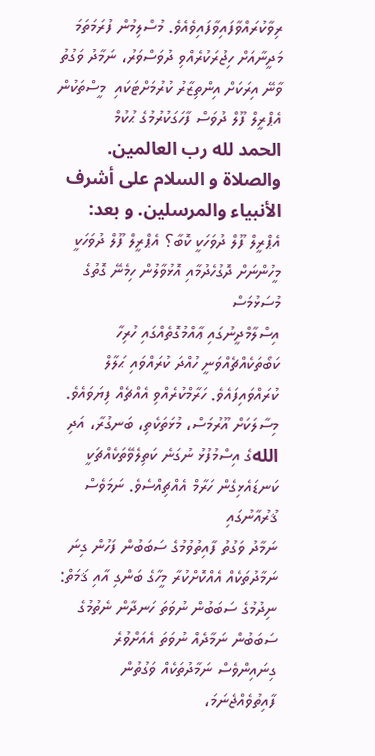ރިވާކުރައްވާފައިވާފައިވެއެވެ. މުސްލިމުން ފުރަމަތަމަ މަދީނާއަށް ހިޖުރަކުރެއްވި ދުވަސްވަރު، ނަމާދު ވަގުތު ވާނޭ އިރަކަށް އިންތިޒާރު ކުރުމަށްޓަކައި  މީސްތަކުން
އެޕްރީލް ފޫލް ދުވަސް ފާހަގަކުރުމުގެ ޙުކުމް
الحمد لله رب العالمين. والصلاة و السلام على أشرف الأنبياء والمرسلين. و بعد: އެޕްރީލް ފޫލް ދުވަހަކީ ކޮބާ؟ އެޕްރީލް ފޫލް ދުވަހަކީ މީހުންނަށް ދޮގުހެދުމާއި އޮޅުވާލުން ހިމެނޭ ގޮތުގެ
މުސަޅުމަސް
އިސްލާމްދީނުގައި ޢާއްމުގޮތެއްގައި ހުރިހާ ކަބޯތަކެއްޗެއްވަނީ ހުއްދަ ކުރައްވައި ޙަލާލް ކުރައްވައިފައެވެ. ހަރާމްކުރެއްވި އެއްޗެއް ފިޔަވައެވެ. މިސާލަކަށް އޫރުމަސް، މުޅަތަކެތި، ބަނގުރާ، އަދި اللهގެ އިސްމުފުޅު ނުގަނެ ކަތިލެވޭތަކެއްޗަކީ ކަނޑައެޅިގެން ހަރާމް އެއްޗިއްސެވެ. ނަމަވެސް ޤުރުއާނުގައި
ނަމާދު ވަގުތު ފާއިތުވުމުގެ ސަބަބުން ފަހުން ގިނަ ނަމާދުތަކެއް އެއްކޮށްކުރާ މީހާގެ ބަންގި އާއި ޤަމަތް: ނިދުމުގެ ސަބަބުން ނުވަތަ ހަނދާން ނެތުމުގެ ސަބަބުން ނަމާދެއް ނުވަތަ އެއަށްވުރެ ގިނައިންވެސް ނަމާދުތަކެއް ވަގުތުން ފާއިތުވެއްޖެނަމަ،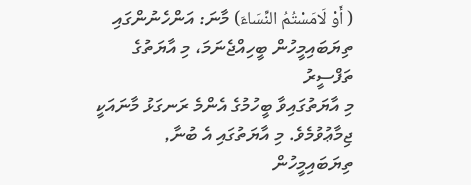( أَوْ لَامَسْتُمُ النِّسَاءَ) މާނަ: އަންހެނުންގައި ތިޔަބައިމީހުން ބީހިއްޖެނަމަ، މި އާޔަތުގެ ތަފްސީރު
މި އާޔަތުގައިވާ ބީހުމުގެ އެންމެ ރަނގަޅު މާނައަކީ ޖިމާޢުވުމެވެ. މި އާޔަތުގައި އެ ބުނާ, ތިޔަބައިމީހުން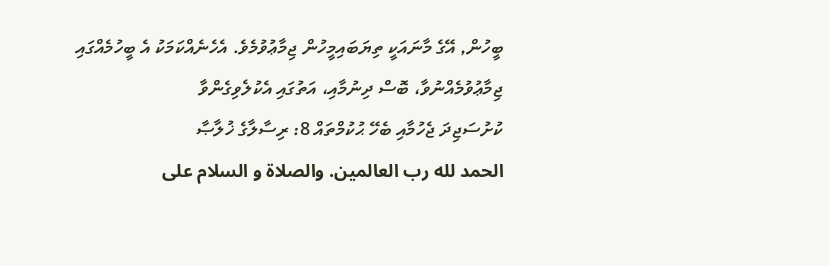ބީހުން, އޭގެ މާނައަކީ ތިޔަބައިމީހުން ޖިމާޢުވުމެވެ. އެހެނެއްކަމަކު އެ ބީހުމެއްގައި ޖިމާޢުވުމެއްނުވާ، ބޮސް ދިނުމާއި، އަތުގައި އެކުލެވިގެންވާ
ކުށުސަޖިދަ ޖެހުމާއި ބެހޭ ޙުކުމްތައް 8: ރިސާލާގެ ޚުލާޞާ
الحمد لله رب العالمين. والصلاة و السلام على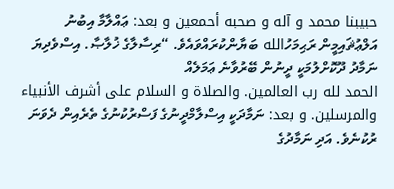حبيبنا محمد و آله و صحبه أحمعين و بعد: ޢައްލާމާ އިބުނު އަލްޢުޘައިމީން ރަޙިމަހުالله ބަޔާންކުރައްވައެވެ. “ރިސާލާގެ ޚުލާޞާ. އިސްވެދިޔަ
ނަމާދު ދޫކޮށްލުމަކީ ދީނުން ބޭރުވާނެ ޢަމަލެއް
الحمد لله رب العالمين. والصلاة و السلام على أشرف الأنبياء والمرسلين. و بعد: ނަމާދަކީ އިސްލާމްދީނުގެ ފަސްރުކުނުގެ ތެރެއިން ދެވަނަ ރުކުނެވެ. އަދި ނަމާދުގެ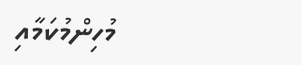މުހިންމުކަމާއި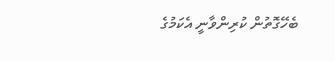ބެހޭގޮތުން ކުރިންވާނީ އެކަމުގެ